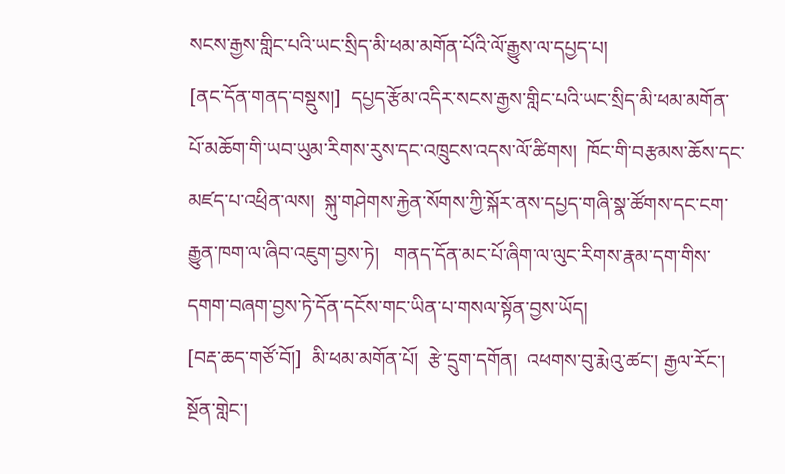སངས་རྒྱས་གླིང་པའི་ཡང་སྲིད་མི་ཕམ་མགོན་པོའི་ལོ་རྒྱུས་ལ་དཔྱད་པ།
[ནང་དོན་གནད་བསྡུས།]  དཔྱད་རྩོམ་འདིར་སངས་རྒྱས་གླིང་པའི་ཡང་སྲིད་མི་ཕམ་མགོན་པོ་མཆོག་གི་ཡབ་ཡུམ་རིགས་རུས་དང་འཁྲུངས་འདས་ལོ་ཚིགས།  ཁོང་གི་བརྩམས་ཆོས་དང་མཛད་པ་འཕྲིན་ལས།  སྐུ་གཤེགས་རྐྱེན་སོགས་ཀྱི་སྐོར་ནས་དཔྱད་གཞི་སྣ་ཚོགས་དང་ངག་རྒྱུན་ཁག་ལ་ཞིབ་འཇུག་བྱས་ཏེ།   གནད་དོན་མང་པོ་ཞིག་ལ་ལུང་རིགས་རྣམ་དག་གིས་དགག་བཞག་བྱས་ཏེ་དོན་དངོས་གང་ཡིན་པ་གསལ་སྟོན་བྱས་ཡོད།
[བརྡ་ཆད་གཙོ་བོ།]  མི་ཕམ་མགོན་པོ།  རྩེ་དྲུག་དགོན།  འཕགས་བུ་རྨེའུ་ཚང་། རྒྱལ་རོང་།
སྔོན་གླེང་།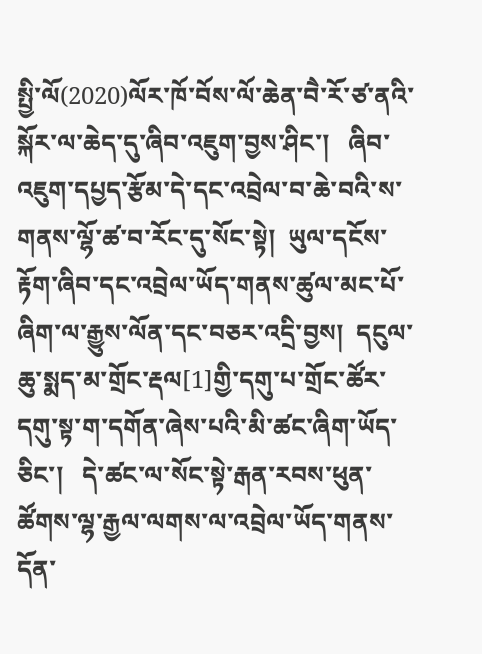སྤྱི་ལོ(2020)ལོར་ཁོ་བོས་ལོ་ཆེན་བཻ་རོ་ཙ་ནའི་སྐོར་ལ་ཆེད་དུ་ཞིབ་འཇུག་བྱས་ཤིང་།   ཞིབ་འཇུག་དཔྱད་རྩོམ་དེ་དང་འབྲེལ་བ་ཆེ་བའི་ས་གནས་ལྷོ་ཚ་བ་རོང་དུ་སོང་སྟེ།  ཡུལ་དངོས་རྟོག་ཞིབ་དང་འབྲེལ་ཡོད་གནས་ཚུལ་མང་པོ་ཞིག་ལ་རྒྱུས་ལོན་དང་བཅར་འདྲི་བྱས།  དངུལ་ཆུ་སྨད་མ་གྲོང་རྡལ[1]གྱི་དགུ་པ་གྲོང་ཚོར་དགུ་སྟ་ག་དགོན་ཞེས་པའི་མི་ཚང་ཞིག་ཡོད་ཅིང་།   དེ་ཚང་ལ་སོང་སྟེ་རྒན་རབས་ཕུན་ཚོགས་ལྷ་རྒྱལ་ལགས་ལ་འབྲེལ་ཡོད་གནས་དོན་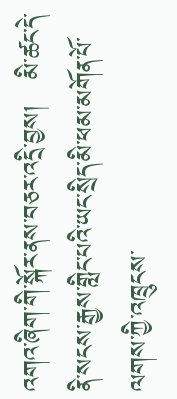འགའ་ཞིག་གི་སྐོར་ནས་བཅར་འདྲི་བྱས།   མི་ཚང་དེ་ནི་སངས་རྒྱས་གླིང་པའི་ཡང་སྲིད་མི་ཕམ་མགོན་པོ་ལགས་ཀྱི་འཁྲུངས་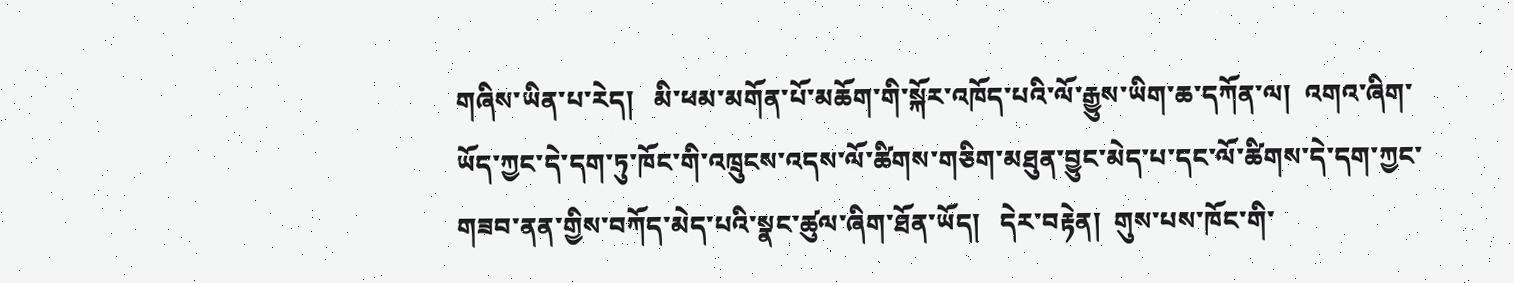གཞིས་ཡིན་པ་རེད།   མི་ཕམ་མགོན་པོ་མཆོག་གི་སྐོར་འཁོད་པའི་ལོ་རྒྱུས་ཡིག་ཆ་དཀོན་ལ།  འགའ་ཞིག་ཡོད་ཀྱང་དེ་དག་ཏུ་ཁོང་གི་འཁྲུངས་འདས་ལོ་ཚིགས་གཅིག་མཐུན་བྱུང་མེད་པ་དང་ལོ་ཚིགས་དེ་དག་ཀྱང་གཟབ་ནན་གྱིས་བཀོད་མེད་པའི་སྣང་ཚུལ་ཞིག་ཐོན་ཡོད།   དེར་བརྟེན།  གུས་པས་ཁོང་གི་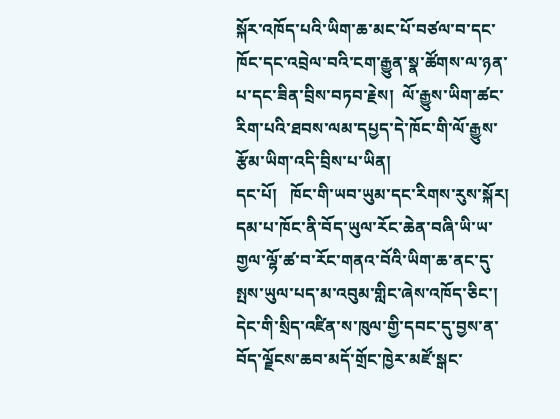སྐོར་འཁོད་པའི་ཡིག་ཆ་མང་པོ་བཙལ་བ་དང་ཁོང་དང་འབྲེལ་བའི་ངག་རྒྱུན་སྣ་ཚོགས་ལ་ཉན་པ་དང་ཟིན་བྲིས་བཏབ་རྗེས།  ལོ་རྒྱུས་ཡིག་ཚང་རིག་པའི་ཐབས་ལམ་དཔྱད་དེ་ཁོང་གི་ལོ་རྒྱུས་རྩོམ་ཡིག་འདི་བྲིས་པ་ཡིན།
དང་པོ།   ཁོང་གི་ཡབ་ཡུམ་དང་རིགས་རུས་སྐོར།
དམ་པ་ཁོང་ནི་བོད་ཡུལ་རོང་ཆེན་བཞི་ཡི་ཡ་གྱལ་ལྷོ་ཚ་བ་རོང་གནའ་བོའི་ཡིག་ཆ་ནང་དུ་སྤས་ཡུལ་པད་མ་འབུམ་གླིང་ཞེས་འཁོད་ཅིང་།  དེང་གི་སྲིད་འཛིན་ས་ཁུལ་གྱི་དབང་དུ་བྱས་ན་བོད་ལྗོངས་ཆབ་མདོ་གྲོང་ཁྱེར་མཛོ་སྒང་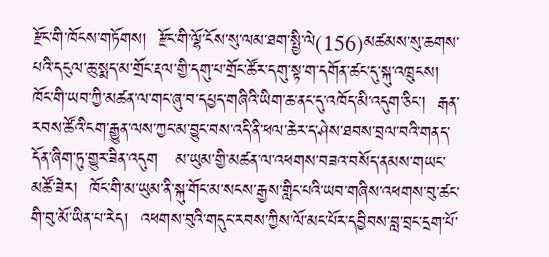རྫོང་གི་ཁོངས་གཏོགས།  རྫོང་གི་ལྷོ་ངོས་སུ་ལམ་ཐག་སྤྱི་ལེ(156)མཚམས་སུ་ཆགས་པའི་དངུལ་ཆུ་སྨད་མ་གྲོང་རྡལ་གྱི་དགུ་པ་གྲོང་ཚོར་དགུ་སྟ་ག་དགོན་ཚང་དུ་སྐུ་འཁྲུངས།   ཁོང་གི་ཡབ་ཀྱི་མཚན་ལ་གང་ཞུ་བ་དཔྱད་གཞིའི་ཡིག་ཆ་ནང་དུ་འཁོད་མི་འདུག་ཅིང་།  རྒན་རབས་ཚོའི་ངག་རྒྱུན་ལས་ཀྱང་མ་བྱུང་བས་འདི་ནི་ཕལ་ཆེར་ད་ཤེས་ཐབས་བྲལ་བའི་གནད་དོན་ཞིག་ཏུ་གྱུར་ཟིན་འདུག   མ་ཡུམ་གྱི་མཚན་ལ་འཕགས་བཟའ་བསོད་ནམས་གཡང་མཚོ་ཟེར།  ཁོང་གི་མ་ཡུམ་ནི་སྐུ་གོང་མ་སངས་རྒྱས་གླིང་པའི་ཡབ་གཞིས་འཕགས་བུ་ཚང་གི་བུ་མོ་ཡིན་པ་རེད།  འཕགས་བུའི་གདུང་རབས་ཀྱིས་ལོ་མང་པོར་དབྱིབས་བླ་བྲང་དྲག་པོ་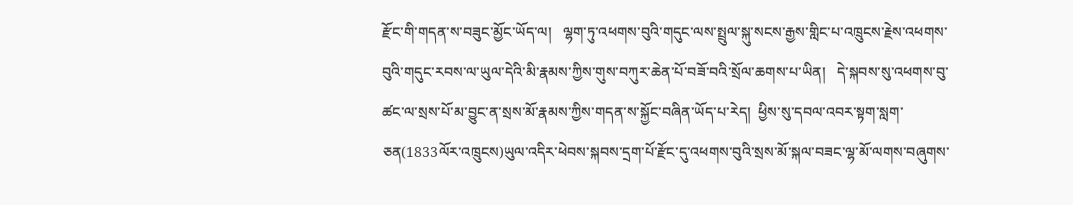རྫོང་གི་གདན་ས་བཟུང་མྱོང་ཡོད་ལ།   ལྷག་ཏུ་འཕགས་བུའི་གདུང་ལས་སྤྲུལ་སྐུ་སངས་རྒྱས་གླིང་པ་འཁྲུངས་རྗེས་འཕགས་བུའི་གདུང་རབས་ལ་ཡུལ་དེའི་མི་རྣམས་ཀྱིས་གུས་བཀུར་ཆེན་པོ་བཟོ་བའི་སྲོལ་ཆགས་པ་ཡིན།   དེ་སྐབས་སུ་འཕགས་བུ་ཚང་ལ་སྲས་པོ་མ་བྱུང་ན་སྲས་མོ་རྣམས་ཀྱིས་གདན་ས་སྐྱོང་བཞིན་ཡོད་པ་རེད།  ཕྱིས་སུ་དབལ་འབར་སྟག་སླག་ཅན(1833ལོར་འཁྲུངས)ཡུལ་འདིར་ཕེབས་སྐབས་དྲག་པོ་རྫོང་དུ་འཕགས་བུའི་སྲས་མོ་སྐལ་བཟང་ལྷ་མོ་ལགས་བཞུགས་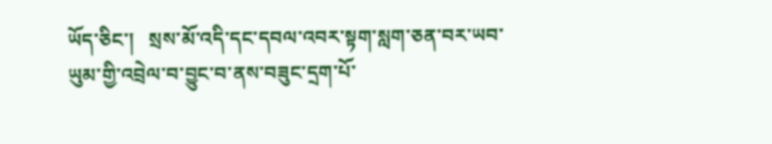ཡོད་ཅིང་།   སྲས་མོ་འདི་དང་དབལ་འབར་སྟག་སླག་ཅན་བར་ཡབ་ཡུམ་གྱི་འབྲེལ་བ་བྱུང་བ་ནས་བཟུང་དྲག་པོ་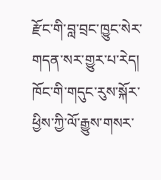རྫོང་གི་བླ་བྲང་ཁྱུང་སེར་གདན་སར་གྱུར་པ་རེད།
ཁོང་གི་གདུང་རུས་སྐོར་ཕྱིས་ཀྱི་ལོ་རྒྱུས་གསར་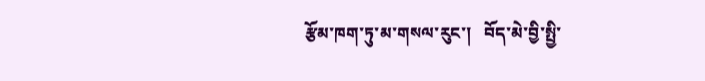རྩོམ་ཁག་ཏུ་མ་གསལ་རུང་།   བོད་མེ་བྱི་སྤྱི་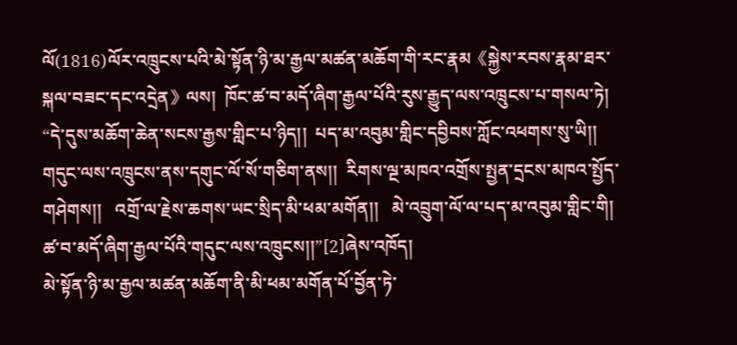ལོ(1816)ལོར་འཁྲུངས་པའི་མེ་སྟོན་ཉི་མ་རྒྱལ་མཚན་མཆོག་གི་རང་རྣམ《སྐྱེས་རབས་རྣམ་ཐར་སྐལ་བཟང་དང་འདྲེན》ལས།  ཁོང་ཚ་བ་མདོ་ཞིག་རྒྱལ་པོའི་རུས་རྒྱུད་ལས་འཁྲུངས་པ་གསལ་ཏེ། “དེ་དུས་མཆོག་ཆེན་སངས་རྒྱས་གླིང་པ་ཉིད།།  པད་མ་འབུམ་གླིང་དབྱིབས་ཀློང་འཕགས་སུ་ཡི།།   གདུང་ལས་འཁྲུངས་ནས་དགུང་ལོ་སོ་གཅིག་ནས།།  རིགས་ལྔ་མཁའ་འགྲོས་སྤྱན་དྲངས་མཁའ་སྤྱོད་གཤེགས།།   འགྲོ་ལ་རྗེས་ཆགས་ཡང་སྲིད་མི་ཕམ་མགོན།།   མེ་འབྲུག་ལོ་ལ་པད་མ་འབུམ་གླིང་གི།   ཚ་བ་མདོ་ཞིག་རྒྱལ་པོའི་གདུང་ལས་འཁྲུངས།།”[2]ཞེས་འཁོད།
མེ་སྟོན་ཉི་མ་རྒྱལ་མཚན་མཆོག་ནི་མི་ཕམ་མགོན་པོ་བྱོན་ཏེ་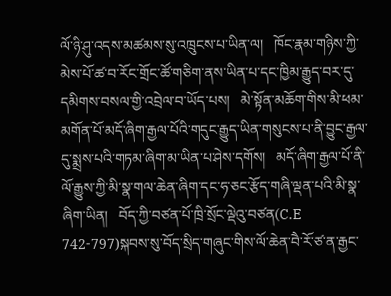ལོ་ཉི་ཤུ་འདས་མཚམས་སུ་འཁྲུངས་པ་ཡིན་ལ།   ཁོང་རྣམ་གཉིས་ཀྱི་མེས་པོ་ཚ་བ་རོང་གྲོང་ཚོ་གཅིག་ནས་ཡིན་པ་དང་ཁྱིམ་རྒྱུད་བར་དུ་དམིགས་བསལ་གྱི་འབྲེལ་བ་ཡོད་པས།   མེ་སྟོན་མཆོག་གིས་མི་ཕམ་མགོན་པོ་མདོ་ཞིག་རྒྱལ་པོའི་གདུང་རྒྱུད་ཡིན་གསུངས་པ་ནི་བྱུང་རྒྱལ་དུ་སྨྲས་པའི་གཏམ་ཞིག་མ་ཡིན་པ་ཤེས་དགོས།   མདོ་ཞིག་རྒྱལ་པོ་ནི་ལོ་རྒྱུས་ཀྱི་མི་སྣ་གལ་ཆེན་ཞིག་དང་ཧ་ཅང་རྩོད་གཞི་ལྡན་པའི་མི་སྣ་ཞིག་ཡིན།   བོད་ཀྱི་བཙན་པོ་ཁྲི་སྲོང་ལྡེའུ་བཙན(C.E 742-797)སྐབས་སུ་བོད་སྲིད་གཞུང་གིས་ལོ་ཆེན་བཻ་རོ་ཙ་ན་རྒྱང་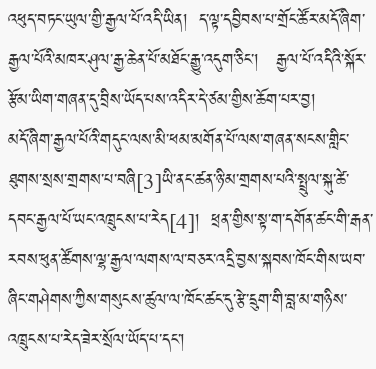འཕུད་བཏང་ཡུལ་གྱི་རྒྱལ་པོ་འདི་ཡིན།  ད་ལྟ་དབྱིབས་པ་གྲོང་ཚོར་མདོ་ཞིག་རྒྱལ་པོའི་མཁར་ཤུལ་རྒྱ་ཆེན་པོ་མཐོང་རྒྱུ་འདུག་ཅིང་།   རྒྱལ་པོ་འདིའི་སྐོར་རྩོམ་ཡིག་གཞན་དུ་བྲིས་ཡོད་པས་འདིར་དེ་ཙམ་གྱིས་ཆོག་པར་བྱ།
མདོ་ཞིག་རྒྱལ་པོའི་གདུང་ལས་མི་ཕམ་མགོན་པོ་ལས་གཞན་སངས་གླིང་ཐུགས་སྲས་གྲགས་པ་བཞི[3]ཡི་ནང་ཚན་ཉི་མ་གྲགས་པའི་སྤྲུལ་སྐུ་ཚེ་དབང་རྒྱལ་པོ་ཡང་འཁྲུངས་པ་རེད[4]།  ཕྲན་གྱིས་སྟ་ག་དགོན་ཚང་གི་རྒན་རབས་ཕུན་ཚོགས་ལྷ་རྒྱལ་ལགས་ལ་བཅར་འདྲི་བྱས་སྐབས་ཁོང་གིས་ཡབ་ཞིང་གཤེགས་ཀྱིས་གསུངས་ཚུལ་ལ་ཁོང་ཚང་དུ་རྩེ་དྲུག་གི་བླ་མ་གཉིས་འཁྲུངས་པ་རེད་ཟེར་སྲོལ་ཡོད་པ་དང་།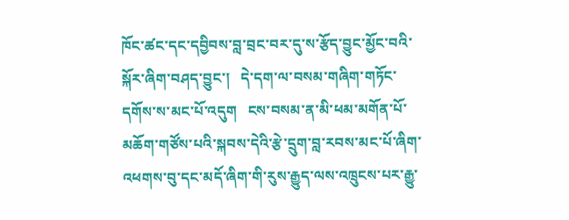ཁོང་ཚང་དང་དབྱིབས་བླ་བྲང་བར་དུ་ས་རྩོད་བྱུང་མྱོང་བའི་སྐོར་ཞིག་བཤད་བྱུང་།   དེ་དག་ལ་བསམ་གཞིག་གཏོང་དགོས་ས་མང་པོ་འདུག   ངས་བསམ་ན་མི་ཕམ་མགོན་པོ་མཆོག་གཙོས་པའི་སྐབས་དེའི་རྩེ་དྲུག་བླ་རབས་མང་པོ་ཞིག་འཕགས་བུ་དང་མདོ་ཞིག་གི་རུས་རྒྱུད་ལས་འཁྲུངས་པར་རྒྱུ་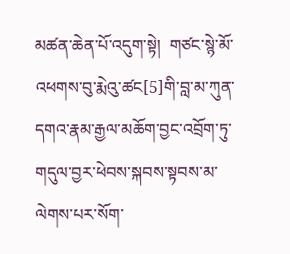མཚན་ཆེན་པོ་འདུག་སྟེ།  གཙང་སྙེ་མོ་འཕགས་བུ་རྨེའུ་ཚང[5]གི་བླ་མ་ཀུན་དགའ་རྣམ་རྒྱལ་མཆོག་བྱང་འབྲོག་ཏུ་གདུལ་བྱར་ཕེབས་སྐབས་སྟབས་མ་ལེགས་པར་སོག་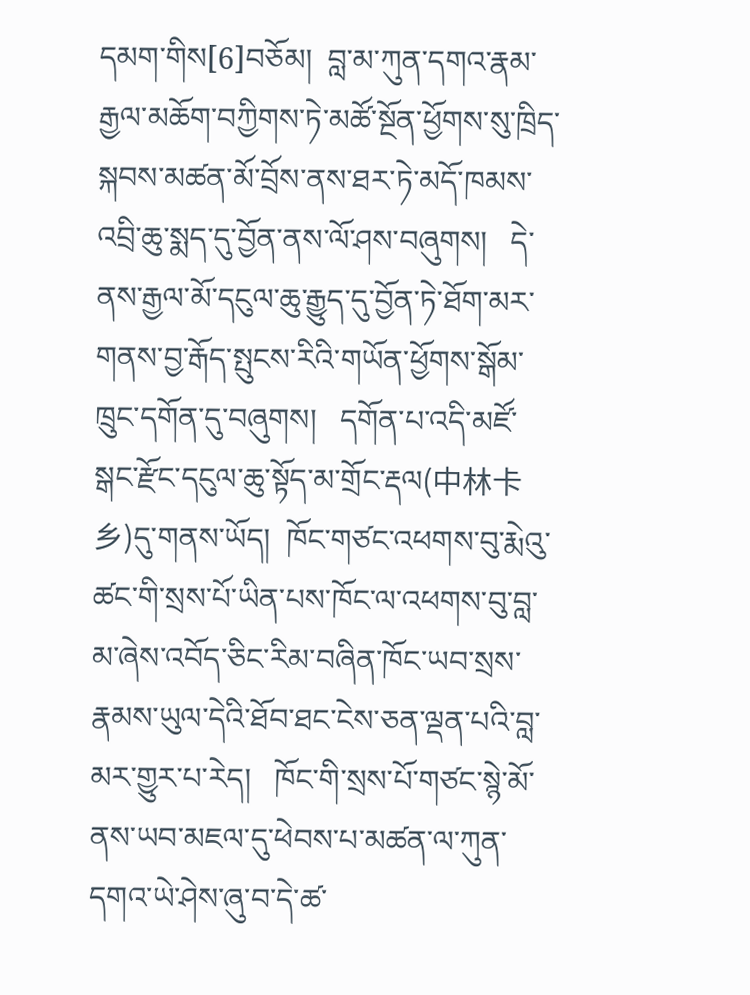དམག་གིས[6]བཅོམ།  བླ་མ་ཀུན་དགའ་རྣམ་རྒྱལ་མཆོག་བཀྱིགས་ཏེ་མཚོ་སྔོན་ཕྱོགས་སུ་ཁྲིད་སྐབས་མཚན་མོ་བྲོས་ནས་ཐར་ཏེ་མདོ་ཁམས་འབྲི་ཆུ་སྨད་དུ་བྱོན་ནས་ལོ་ཤས་བཞུགས།   དེ་ནས་རྒྱལ་མོ་དངུལ་ཆུ་རྒྱུད་དུ་བྱོན་ཏེ་ཐོག་མར་གནས་བྱ་རྒོད་སྤུངས་རིའི་གཡོན་ཕྱོགས་སྒོམ་ཁྲུང་དགོན་དུ་བཞུགས།   དགོན་པ་འདི་མཛོ་སྒང་རྫོང་དངུལ་ཆུ་སྟོད་མ་གྲོང་རྡལ(中林卡乡)དུ་གནས་ཡོད།  ཁོང་གཙང་འཕགས་བུ་རྨེའུ་ཚང་གི་སྲས་པོ་ཡིན་པས་ཁོང་ལ་འཕགས་བུ་བླ་མ་ཞེས་འབོད་ཅིང་རིམ་བཞིན་ཁོང་ཡབ་སྲས་རྣམས་ཡུལ་དེའི་ཐོབ་ཐང་ངེས་ཅན་ལྡན་པའི་བླ་མར་གྱུར་པ་རེད།   ཁོང་གི་སྲས་པོ་གཙང་སྙེ་མོ་ནས་ཡབ་མཇལ་དུ་ཕེབས་པ་མཚན་ལ་ཀུན་དགའ་ཡེ་ཤེས་ཞུ་བ་དེ་ཚ་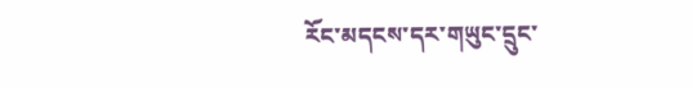རོང་མདངས་དར་གཡུང་དྲུང་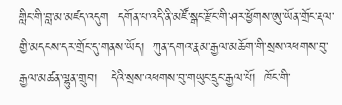གླིང་གི་བླ་མ་མཛད་འདུག  དགོན་པ་འདི་ནི་མཛོ་སྒང་རྫོང་གི་ཤར་ཕྱོགས་ཨུ་ཡོན་གྲོང་རྡལ་གྱི་མདངས་དར་གྲོང་དུ་གནས་ཡོད།  ཀུན་དགའ་རྣམ་རྒྱལ་མཆོག་གི་སྲས་འཕགས་བུ་རྒྱལ་མཚན་ལྷུན་གྲུབ།   དེའི་སྲས་འཕགས་བུ་གཡུང་དྲུང་རྒྱལ་པོ།  ཁོང་གི་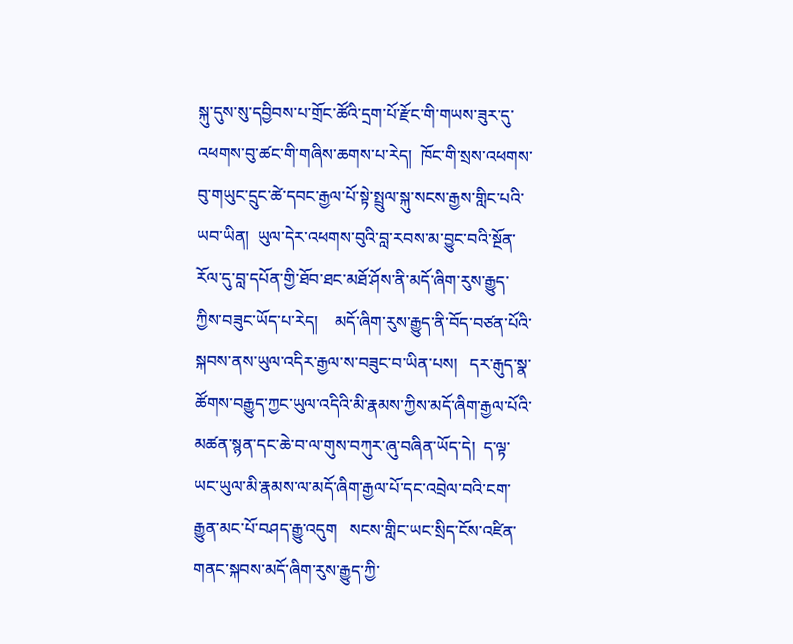སྐུ་དུས་སུ་དབྱིབས་པ་གྲོང་ཚོའི་དྲག་པོ་རྫོང་གི་གཡས་ཟུར་དུ་འཕགས་བུ་ཚང་གི་གཞིས་ཆགས་པ་རེད།  ཁོང་གི་སྲས་འཕགས་བུ་གཡུང་དྲུང་ཚེ་དབང་རྒྱལ་པོ་སྟེ་སྤྲུལ་སྐུ་སངས་རྒྱས་གླིང་པའི་ཡབ་ཡིན།  ཡུལ་དེར་འཕགས་བུའི་བླ་རབས་མ་བྱུང་བའི་སྔོན་རོལ་དུ་བླ་དཔོན་གྱི་ཐོབ་ཐང་མཐོ་ཤོས་ནི་མདོ་ཞིག་རུས་རྒྱུད་ཀྱིས་བཟུང་ཡོད་པ་རེད།    མདོ་ཞིག་རུས་རྒྱུད་ནི་བོད་བཙན་པོའི་སྐབས་ནས་ཡུལ་འདིར་རྒྱལ་ས་བཟུང་བ་ཡིན་པས།   དར་རྒུད་སྣ་ཚོགས་བརྒྱུད་ཀྱང་ཡུལ་འདིའི་མི་རྣམས་ཀྱིས་མདོ་ཞིག་རྒྱལ་པོའི་མཚན་སྙན་དང་ཆེ་བ་ལ་གུས་བཀུར་ཞུ་བཞིན་ཡོད་དེ།  ད་ལྟ་ཡང་ཡུལ་མི་རྣམས་ལ་མདོ་ཞིག་རྒྱལ་པོ་དང་འབྲེལ་བའི་ངག་རྒྱུན་མང་པོ་བཤད་རྒྱུ་འདུག   སངས་གླིང་ཡང་སྲིད་ངོས་འཛིན་གནང་སྐབས་མདོ་ཞིག་རུས་རྒྱུད་ཀྱི་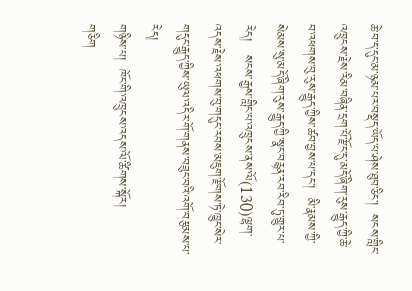ཆེ་བ་ད་དུང་མ་ཉམ་པར་བསྡད་ཡོད་པ་ཤེས་ཐུབ་ཅིང་།  སངས་གླིང་འཁྲུངས་རྗེས་རིམ་བཞིན་དྲག་པོ་རྫོང་དུ་མདོ་ཞིག་རུས་རྒྱུད་ཀྱི་ཆེ་བ་འཕགས་བུ་རུས་རྒྱུད་ཀྱིས་ཚབ་བྱས་པ་དང་།  མི་རྣམས་ཀྱི་སེམས་སུ་མདོ་ཞིག་རུས་རྒྱུད་ཀྱི་སྣང་བརྙན་རབ་རིབ་ཏུ་གྱུར་པ་རེད།   སངས་རྒྱས་གླིང་པ་འཁྲུངས་ནས་ལོ(130)ལྷག་འདས་རྗེས་འཕགས་བུ་གདུང་རབས་མཇུག་རྫོགས་ཏེ་ཁྱུང་སེར་གདུང་རྒྱུད་ཀྱིས་ཡུལ་འདིར་གོ་གནས་བཟུང་བའི་འགོ་བརྩམས་པ་རེད།
གཉིས་པ།  ཁོང་གི་འཁྲུངས་འདས་ལོ་ཚིགས་སྐོར།
གཅིག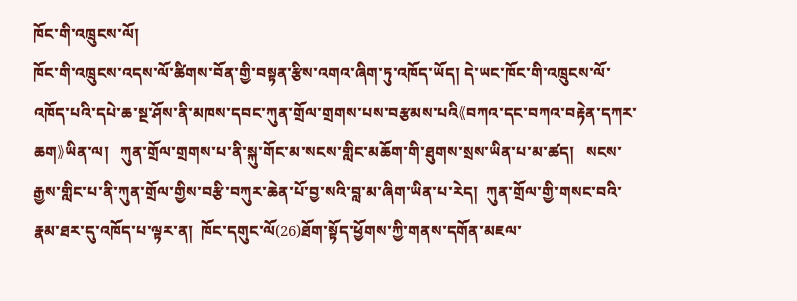ཁོང་གི་འཁྲུངས་ལོ།
ཁོང་གི་འཁྲུངས་འདས་ལོ་ཚིགས་བོན་གྱི་བསྟན་རྩིས་འགའ་ཞིག་ཏུ་འཁོད་ཡོད། དེ་ཡང་ཁོང་གི་འཁྲུངས་ལོ་འཁོད་པའི་དཔེ་ཆ་སྔ་ཤོས་ནི་མཁས་དབང་ཀུན་གྲོལ་གྲགས་པས་བརྩམས་པའི《བཀའ་དང་བཀའ་བརྟེན་དཀར་ཆག》ཡིན་ལ།   ཀུན་གྲོལ་གྲགས་པ་ནི་སྐུ་གོང་མ་སངས་གླིང་མཆོག་གི་ཐུགས་སྲས་ཡིན་པ་མ་ཚད།   སངས་རྒྱས་གླིང་པ་ནི་ཀུན་གྲོལ་གྱིས་བརྩི་བཀུར་ཆེན་པོ་བྱ་སའི་བླ་མ་ཞིག་ཡིན་པ་རེད།  ཀུན་གྲོལ་གྱི་གསང་བའི་རྣམ་ཐར་དུ་འཁོད་པ་ལྟར་ན།  ཁོང་དགུང་ལོ(26)ཐོག་སྟོད་ཕྱོགས་ཀྱི་གནས་དགོན་མཇལ་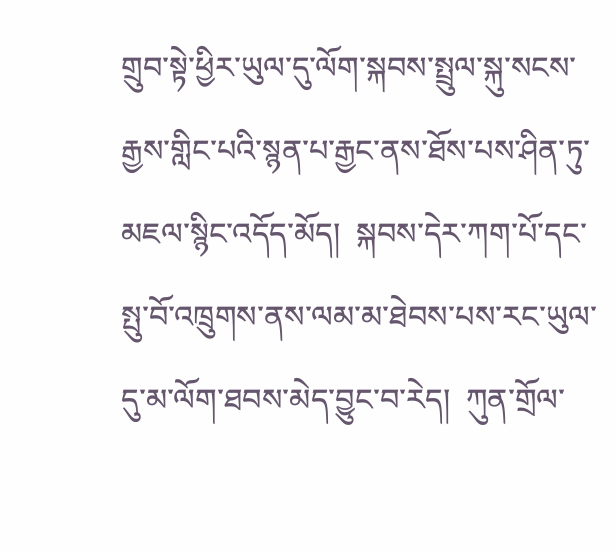གྲུབ་སྟེ་ཕྱིར་ཡུལ་དུ་ལོག་སྐབས་སྤྲུལ་སྐུ་སངས་རྒྱས་གླིང་པའི་སྙན་པ་རྒྱང་ནས་ཐོས་པས་ཤིན་ཏུ་མཇལ་སྙིང་འདོད་མོད།  སྐབས་དེར་ཀག་པོ་དང་སྤུ་བོ་འཁྲུགས་ནས་ལམ་མ་ཐེབས་པས་རང་ཡུལ་དུ་མ་ལོག་ཐབས་མེད་བྱུང་བ་རེད།  ཀུན་གྲོལ་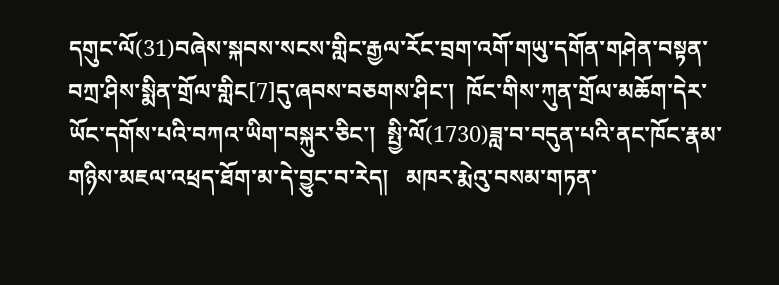དགུང་ལོ(31)བཞེས་སྐབས་སངས་གླིང་རྒྱལ་རོང་བྲག་འགོ་གཡུ་དགོན་གཤེན་བསྟན་བཀྲ་ཤིས་སྨིན་གྲོལ་གླིང[7]དུ་ཞབས་བཅགས་ཤིང་།  ཁོང་གིས་ཀུན་གྲོལ་མཆོག་དེར་ཡོང་དགོས་པའི་བཀའ་ཡིག་བསྐུར་ཅིང་།  སྤྱི་ལོ(1730)ཟླ་བ་བདུན་པའི་ནང་ཁོང་རྣམ་གཉིས་མཇལ་འཕྲད་ཐོག་མ་དེ་བྱུང་བ་རེད།   མཁར་རྨེའུ་བསམ་གཏན་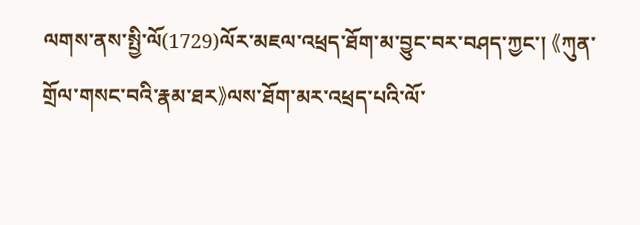ལགས་ནས་སྤྱི་ལོ(1729)ལོར་མཇལ་འཕྲད་ཐོག་མ་བྱུང་བར་བཤད་ཀྱང་། 《ཀུན་གྲོལ་གསང་བའི་རྣམ་ཐར》ལས་ཐོག་མར་འཕྲད་པའི་ལོ་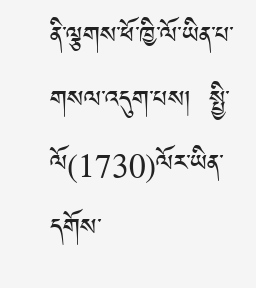ནི་ལྕགས་ཕོ་ཁྱི་ལོ་ཡིན་པ་གསལ་འདུག་པས།  སྤྱི་ལོ(1730)ལོར་ཡིན་དགོས་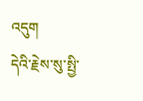འདུག
དེའི་རྗེས་སུ་སྤྱི་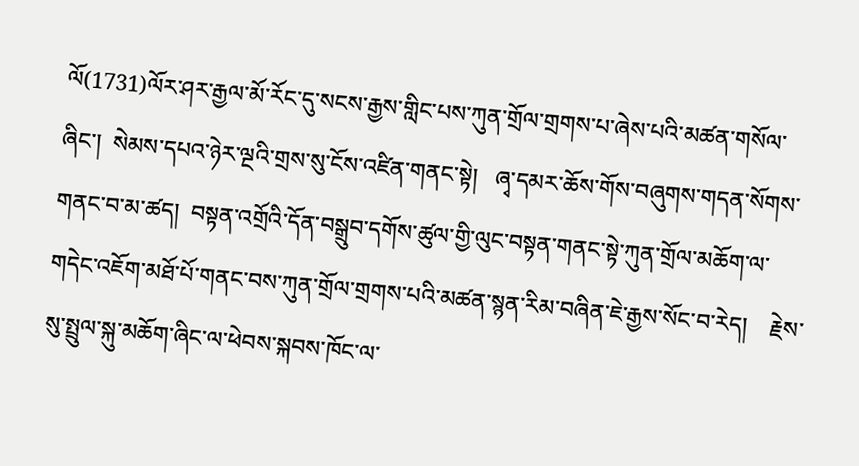ལོ(1731)ལོར་ཤར་རྒྱལ་མོ་རོང་དུ་སངས་རྒྱས་གླིང་པས་ཀུན་གྲོལ་གྲགས་པ་ཞེས་པའི་མཚན་གསོལ་ཞིང་།  སེམས་དཔའ་ཉེར་ལྔའི་གྲས་སུ་ངོས་འཛིན་གནང་སྟེ།   ཞྭ་དམར་ཆོས་གོས་བཞུགས་གདན་སོགས་གནང་བ་མ་ཚད།  བསྟན་འགྲོའི་དོན་བསྒྲུབ་དགོས་ཚུལ་གྱི་ལུང་བསྟན་གནང་སྟེ་ཀུན་གྲོལ་མཆོག་ལ་གདེང་འཇོག་མཐོ་པོ་གནང་བས་ཀུན་གྲོལ་གྲགས་པའི་མཚན་སྙན་རིམ་བཞིན་ཇེ་རྒྱས་སོང་བ་རེད།    རྗེས་སུ་སྤྲུལ་སྐུ་མཆོག་ཞིང་ལ་ཕེབས་སྐབས་ཁོང་ལ་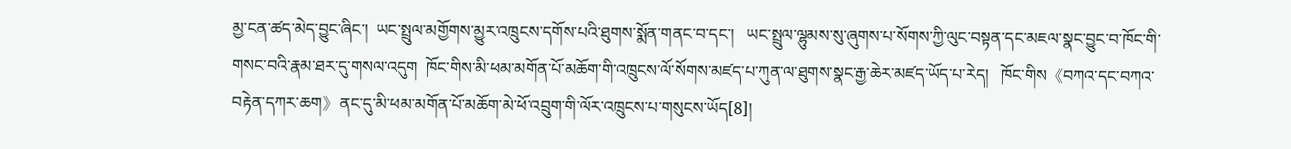མྱ་ངན་ཚད་མེད་བྱུང་ཞིང་།  ཡང་སྤྲུལ་མགྱོགས་མྱུར་འཁྲུངས་དགོས་པའི་ཐུགས་སྨོན་གནང་བ་དང་།   ཡང་སྤྲུལ་ལྷུམས་སུ་ཞུགས་པ་སོགས་ཀྱི་ལུང་བསྟན་དང་མཇལ་སྣང་བྱུང་བ་ཁོང་གི་གསང་བའི་རྣམ་ཐར་དུ་གསལ་འདུག  ཁོང་གིས་མི་ཕམ་མགོན་པོ་མཆོག་གི་འཁྲུངས་ལོ་སོགས་མཛད་པ་ཀུན་ལ་ཐུགས་སྣང་རྒྱ་ཆེར་མཛད་ཡོད་པ་རེད།   ཁོང་གིས《བཀའ་དང་བཀའ་བརྟེན་དཀར་ཆག》ནང་དུ་མི་ཕམ་མགོན་པོ་མཆོག་མེ་ཕོ་འབྲུག་གི་ལོར་འཁྲུངས་པ་གསུངས་ཡོད[8]།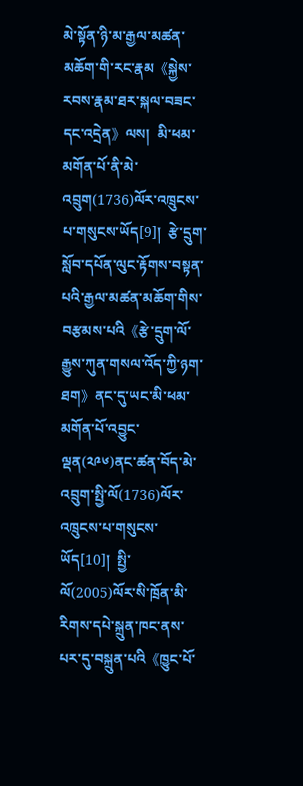མེ་སྟོན་ཉི་མ་རྒྱལ་མཚན་མཆོག་གི་རང་རྣམ《སྐྱེས་རབས་རྣམ་ཐར་སྐལ་བཟང་དང་འདྲེན》ལས།  མི་ཕམ་མགོན་པོ་ནི་མེ་འབྲུག(1736)ལོར་འཁྲུངས་པ་གསུངས་ཡོད[9]།  རྩེ་དྲུག་སློབ་དཔོན་ལུང་རྟོགས་བསྟན་པའི་རྒྱལ་མཚན་མཆོག་གིས་བརྩམས་པའི《རྩེ་དྲུག་ལོ་རྒྱུས་ཀུན་གསལ་འོད་ཀྱི་ཉག་ཐག》ནང་དུ་ཡང་མི་ཕམ་མགོན་པོ་འབྱུང་ལྡན(༢༩༦)ནང་ཚན་བོད་མེ་འབྲུག་སྤྱི་ལོ(1736)ལོར་འཁྲུངས་པ་གསུངས་ཡོད[10]།  སྤྱི་ལོ(2005)ལོར་སི་ཁྲོན་མི་རིགས་དཔེ་སྐྲུན་ཁང་ནས་པར་དུ་བསྐྲུན་པའི《ཁྱུང་པོ་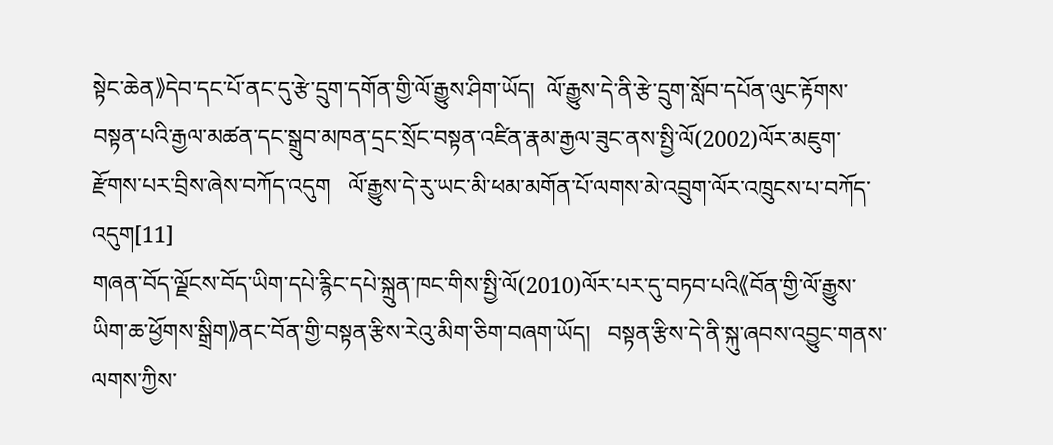སྟེང་ཆེན》དེབ་དང་པོ་ནང་དུ་རྩེ་དྲུག་དགོན་གྱི་ལོ་རྒྱུས་ཤིག་ཡོད།  ལོ་རྒྱུས་དེ་ནི་རྩེ་དྲུག་སློབ་དཔོན་ལུང་རྟོགས་བསྟན་པའི་རྒྱལ་མཚན་དང་སྒྲུབ་མཁན་དྲང་སྲོང་བསྟན་འཛིན་རྣམ་རྒྱལ་ཟུང་ནས་སྤྱི་ལོ(2002)ལོར་མཇུག་རྫོགས་པར་བྲིས་ཞེས་བཀོད་འདུག   ལོ་རྒྱུས་དེ་རུ་ཡང་མི་ཕམ་མགོན་པོ་ལགས་མེ་འབྲུག་ལོར་འཁྲུངས་པ་བཀོད་འདུག[11]
གཞན་བོད་ལྗོངས་བོད་ཡིག་དཔེ་རྙིང་དཔེ་སྐྲུན་ཁང་གིས་སྤྱི་ལོ(2010)ལོར་པར་དུ་བཏབ་པའི《བོན་གྱི་ལོ་རྒྱུས་ཡིག་ཆ་ཕྱོགས་སྒྲིག》ནང་བོན་གྱི་བསྟན་རྩིས་རེའུ་མིག་ཅིག་བཞག་ཡོད།   བསྟན་རྩིས་དེ་ནི་སྐུ་ཞབས་འབྱུང་གནས་ལགས་ཀྱིས་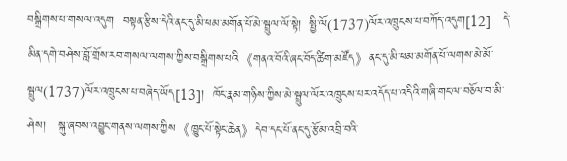བསྒྲིགས་པ་གསལ་འདུག  བསྟན་རྩིས་དེའི་ནང་དུ་མི་ཕམ་མགོན་པོ་མེ་སྦྲུལ་ལོ་སྟེ།  སྤྱི་ལོ(1737)ལོར་འཁྲུངས་པ་བཀོད་འདུག[12]   དེ་མིན་དགེ་བཤེས་བློ་གྲོས་རབ་གསལ་ལགས་ཀྱིས་བསྒྲིགས་པའི《གནའ་བོའི་ཞང་བོད་ཚིག་མཛོད》ནང་དུ་མི་ཕམ་མགོན་པོ་ལགས་མེ་མོ་སྦྲུལ(1737)ལོར་འཁྲུངས་པ་བཞེད་ཡོད[13]།  ཁོང་རྣམ་གཉིས་ཀྱིས་མེ་སྦྲུལ་ལོར་འཁྲུངས་པར་འདོད་པ་འདིའི་གཞི་གང་ལ་བཅོལ་བ་མི་ཤེས།   སྐུ་ཞབས་འབྱུང་གནས་ལགས་ཀྱིས《ཁྱུང་པོ་སྟེང་ཆེན》དེབ་དང་པོ་ནང་དུ་རྩོམ་འབྲི་བའི་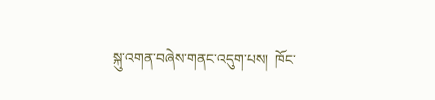སྐུ་འགན་བཞེས་གནང་འདུག་པས།  ཁོང་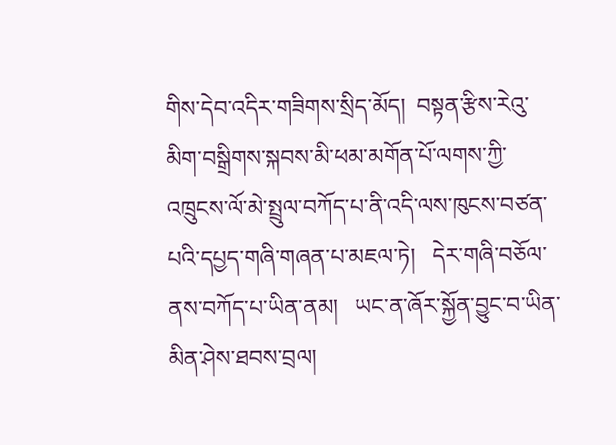གིས་དེབ་འདིར་གཟིགས་སྲིད་མོད།  བསྟན་རྩིས་རེའུ་མིག་བསྒྲིགས་སྐབས་མི་ཕམ་མགོན་པོ་ལགས་ཀྱི་འཁྲུངས་ལོ་མེ་སྤྲུལ་བཀོད་པ་ནི་འདི་ལས་ཁུངས་བཙན་པའི་དཔྱད་གཞི་གཞན་པ་མཇལ་ཏེ།   དེར་གཞི་བཅོལ་ནས་བཀོད་པ་ཡིན་ནམ།   ཡང་ན་ཞོར་སྐྱོན་བྱུང་བ་ཡིན་མིན་ཤེས་ཐབས་བྲལ།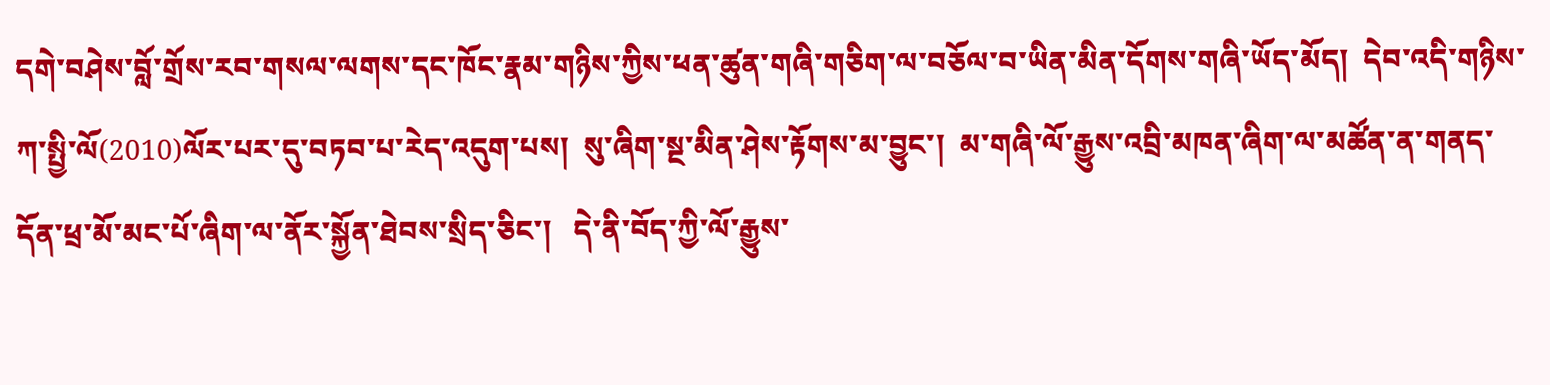དགེ་བཤེས་བློ་གྲོས་རབ་གསལ་ལགས་དང་ཁོང་རྣམ་གཉིས་ཀྱིས་ཕན་ཚུན་གཞི་གཅིག་ལ་བཅོལ་བ་ཡིན་མིན་དོགས་གཞི་ཡོད་མོད།  དེབ་འདི་གཉིས་ཀ་སྤྱི་ལོ(2010)ལོར་པར་དུ་བཏབ་པ་རེད་འདུག་པས།  སུ་ཞིག་སྔ་མིན་ཤེས་རྟོགས་མ་བྱུང་།  མ་གཞི་ལོ་རྒྱུས་འབྲི་མཁན་ཞིག་ལ་མཚོན་ན་གནད་དོན་ཕྲ་མོ་མང་པོ་ཞིག་ལ་ནོར་སྐྱོན་ཐེབས་སྲིད་ཅིང་།   དེ་ནི་བོད་ཀྱི་ལོ་རྒྱུས་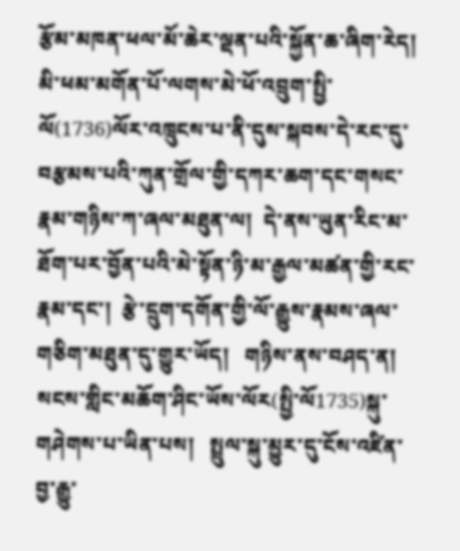རྩོམ་མཁན་ཕལ་མོ་ཆེར་ལྡན་པའི་སྐྱོན་ཆ་ཞིག་རེད།   མི་ཕམ་མགོན་པོ་ལགས་མེ་ཕོ་འབྲུག་སྤྱི་ལོ(1736)ལོར་འཁྲུངས་པ་ནི་དུས་སྐབས་དེ་རང་དུ་བརྩམས་པའི་ཀུན་གྲོལ་གྱི་དཀར་ཆག་དང་གསང་རྣམ་གཉིས་ཀ་ཞལ་མཐུན་ལ།  དེ་ནས་ཡུན་རིང་མ་ཐོག་པར་བྱོན་པའི་མེ་སྟོན་ཉི་མ་རྒྱལ་མཚན་གྱི་རང་རྣམ་དང་།  རྩེ་དྲུག་དགོན་གྱི་ལོ་རྒྱུས་རྣམས་ཞལ་གཅིག་མཐུན་དུ་གྱུར་ཡོད།   གཉིས་ནས་བཤད་ན།  སངས་གླིང་མཆོག་ཤིང་ཡོས་ལོར(སྤྱི་ལོ1735)སྐུ་གཤེགས་པ་ཡིན་པས།   སྤྲུལ་སྐུ་མྱུར་དུ་ངོས་འཛིན་བྱ་རྒྱུ་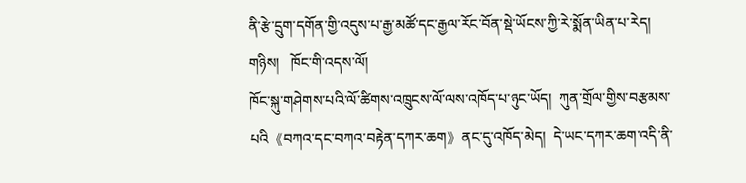ནི་རྩེ་དྲུག་དགོན་གྱི་འདུས་པ་རྒྱ་མཚོ་དང་རྒྱལ་རོང་བོན་སྡེ་ཡོངས་ཀྱི་རེ་སྨོན་ཡིན་པ་རེད།
གཉིས།   ཁོང་གི་འདས་ལོ།
ཁོང་སྐུ་གཤེགས་པའི་ལོ་ཚིགས་འཁྲུངས་ལོ་ལས་འཁོད་པ་ཉུང་ཡོད།  ཀུན་གྲོལ་གྱིས་བརྩམས་པའི《བཀའ་དང་བཀའ་བརྟེན་དཀར་ཆག》ནང་དུ་འཁོད་མེད།  དེ་ཡང་དཀར་ཆག་འདི་ནི་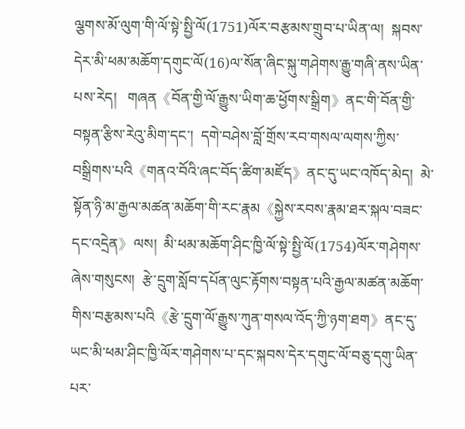ལྕགས་མོ་ལུག་གི་ལོ་སྟེ་སྤྱི་ལོ(1751)ལོར་བརྩམས་གྲུབ་པ་ཡིན་ལ།  སྐབས་དེར་མི་ཕམ་མཆོག་དགུང་ལོ(16)ལ་སོན་ཞིང་སྐུ་གཤེགས་རྒྱུ་གཞི་ནས་ཡིན་པས་རེད།   གཞན《བོན་གྱི་ལོ་རྒྱུས་ཡིག་ཆ་ཕྱོགས་སྒྲིག》ནང་གི་བོན་གྱི་བསྟན་རྩིས་རེའུ་མིག་དང་།  དགེ་བཤེས་བློ་གྲོས་རབ་གསལ་ལགས་ཀྱིས་བསྒྲིགས་པའི《གནའ་བོའི་ཞང་བོད་ཚིག་མཛོད》ནང་དུ་ཡང་འཁོད་མེད།  མེ་སྟོན་ཉི་མ་རྒྱལ་མཚན་མཆོག་གི་རང་རྣམ《སྐྱེས་རབས་རྣམ་ཐར་སྐལ་བཟང་དང་འདྲེན》ལས།  མི་ཕམ་མཆོག་ཤིང་ཁྱི་ལོ་སྟེ་སྤྱི་ལོ(1754)ལོར་གཤེགས་ཞེས་གསུངས།  རྩེ་དྲུག་སློབ་དཔོན་ལུང་རྟོགས་བསྟན་པའི་རྒྱལ་མཚན་མཆོག་གིས་བརྩམས་པའི《རྩེ་དྲུག་ལོ་རྒྱུས་ཀུན་གསལ་འོད་ཀྱི་ཉག་ཐག》ནང་དུ་ཡང་མི་ཕམ་ཤིང་ཁྱི་ལོར་གཤེགས་པ་དང་སྐབས་དེར་དགུང་ལོ་བཅུ་དགུ་ཡིན་པར་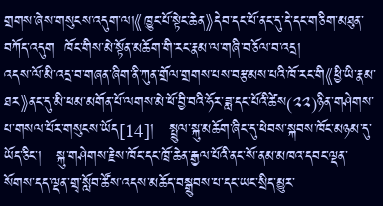གྲགས་ཞེས་གསུངས་འདུག་ལ།《ཁྱུང་པོ་སྟེང་ཆེན》དེབ་དང་པོ་ནང་དུ་དེ་དང་གཅིག་མཐུན་བཀོད་འདུག  ཁོང་གིས་མེ་སྟོན་མཆོག་གི་རང་རྣམ་ལ་གཞི་བཅོལ་བ་འདྲ།
འདས་ལོ་མི་འདྲ་བ་གཞན་ཞིག་ནི་ཀུན་གྲོལ་གྲགས་པས་བརྩམས་པའི་ཁོ་རང་གི《ཕྱི་ཡི་རྣམ་ཐར》ནང་དུ་མི་ཕམ་མགོན་པོ་ལགས་མེ་ཕོ་བྱི་བའི་ཧོར་ཟླ་དང་པོའི་ཚེས(༢༢)ཉིན་གཤེགས་པ་གསལ་པོར་གསུངས་ཡོད[14]།   སྤྲུལ་སྐུ་མཆོག་ཞིང་དུ་ཕེབས་སྐབས་ཁོང་མཉམ་དུ་ཡོད་ཅིང་།   སྐུ་གཤེགས་རྗེས་ཁོང་དང་ཁྲོ་ཆེན་རྒྱལ་པོའི་ནང་སོ་ནམ་མཁའ་དབང་ལྡན་སོགས་དད་ལྡན་གྲྭ་སློབ་ཚོས་འདས་མཆོད་བསྒྲུབས་པ་དང་ཡང་སྲིད་མྱུར་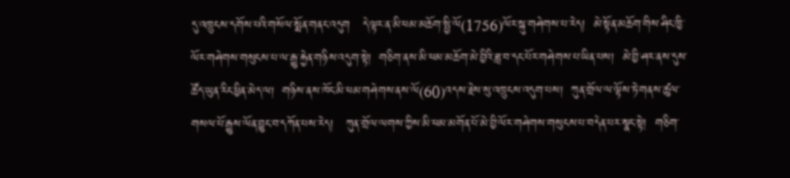དུ་འཁྲུངས་དགོས་པའི་གསོལ་སྨོན་གནང་འདུག   དེ་ལྟར་ན་མི་ཕམ་མཆོག་སྤྱི་ལོ(1756)ལོར་སྐུ་གཤེགས་པ་རེད།  མེ་སྟོན་མཆོག་གིས་ཤིང་ཁྱི་ལོར་གཤེགས་གསུངས་པ་ལ་རྒྱུ་རྐྱེན་གཉིས་འདུག་སྟེ།  གཅིག་ནས་མི་ཕམ་མཆོག་མེ་བྱིའི་ཟླ་བ་དང་པོར་གཤེགས་པ་ཡིན་པས།  མེ་བྱི་ཤར་ནས་དུས་ཚོད་ཡུན་རིང་ཕྱིན་མེད་ལ།  གཉིས་ནས་ཁོང་མི་ཕམ་གཤེགས་ནས་ལོ(60)འདས་རྗེས་སུ་འཁྲུངས་འདུག་པས།  ཀུན་གྲོལ་ལ་ལྟོས་ཏེ་གནས་ཚུལ་གསལ་པོ་རྒྱུས་ལོན་བྱུང་བ་དཀོན་པས་རེད།   ཀུན་གྲོལ་ལགས་ཀྱིས་མི་ཕམ་མགོན་པོ་མེ་བྱི་ལོར་གཤེགས་གསུངས་པ་བདེན་པར་སྣང་སྟེ།  གཅིག་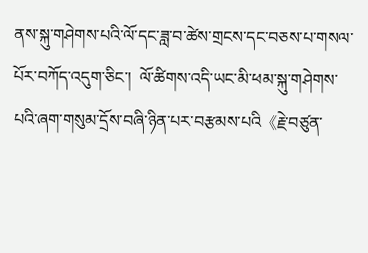ནས་སྐུ་གཤེགས་པའི་ལོ་དང་ཟླ་བ་ཚེས་གྲངས་དང་བཅས་པ་གསལ་པོར་བཀོད་འདུག་ཅིང་།  ལོ་ཚིགས་འདི་ཡང་མི་ཕམ་སྐུ་གཤེགས་པའི་ཞག་གསུམ་དྲོས་བཞི་ཉིན་པར་བརྩམས་པའི《རྗེ་བཙུན་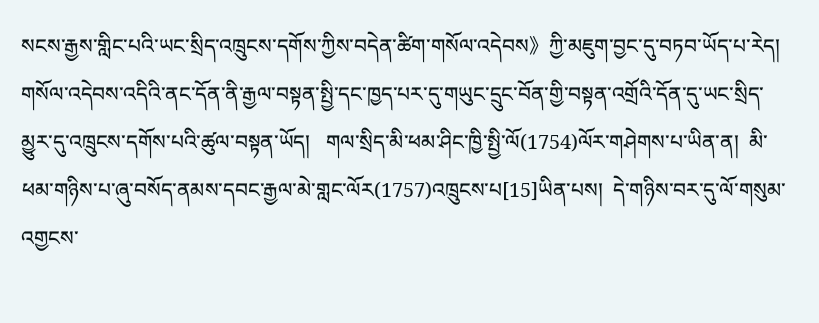སངས་རྒྱས་གླིང་པའི་ཡང་སྲིད་འཁྲུངས་དགོས་ཀྱིས་བདེན་ཚིག་གསོལ་འདེབས》ཀྱི་མཇུག་བྱང་དུ་བཏབ་ཡོད་པ་རེད།   གསོལ་འདེབས་འདིའི་ནང་དོན་ནི་རྒྱལ་བསྟན་སྤྱི་དང་ཁྱད་པར་དུ་གཡུང་དྲུང་བོན་གྱི་བསྟན་འགྲོའི་དོན་དུ་ཡང་སྲིད་མྱུར་དུ་འཁྲུངས་དགོས་པའི་ཚུལ་བསྟན་ཡོད།   གལ་སྲིད་མི་ཕམ་ཤིང་ཁྱི་སྤྱི་ལོ(1754)ལོར་གཤེགས་པ་ཡིན་ན།  མི་ཕམ་གཉིས་པ་ཞུ་བསོད་ནམས་དབང་རྒྱལ་མེ་གླང་ལོར(1757)འཁྲུངས་པ[15]ཡིན་པས།  དེ་གཉིས་བར་དུ་ལོ་གསུམ་འགྱངས་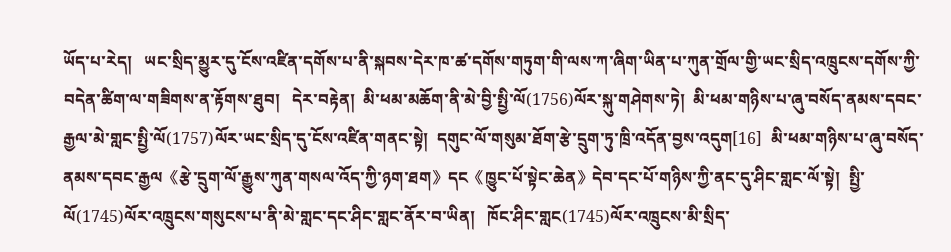ཡོད་པ་རེད།   ཡང་སྲིད་མྱུར་དུ་ངོས་འཛིན་དགོས་པ་ནི་སྐབས་དེར་ཁ་ཚ་དགོས་གཏུག་གི་ལས་ཀ་ཞིག་ཡིན་པ་ཀུན་གྲོལ་གྱི་ཡང་སྲིད་འཁྲུངས་དགོས་ཀྱི་བདེན་ཚིག་ལ་གཟིགས་ན་རྟོགས་ཐུབ།   དེར་བརྟེན།  མི་ཕམ་མཆོག་ནི་མེ་བྱི་སྤྱི་ལོ(1756)ལོར་སྐུ་གཤེགས་ཏེ།  མི་ཕམ་གཉིས་པ་ཞུ་བསོད་ནམས་དབང་རྒྱལ་མེ་གླང་སྤྱི་ལོ(1757)ལོར་ཡང་སྲིད་དུ་ངོས་འཛིན་གནང་སྟེ།  དགུང་ལོ་གསུམ་ཐོག་རྩེ་དྲུག་ཏུ་ཁྲི་འདོན་བྱས་འདུག[16]  མི་ཕམ་གཉིས་པ་ཞུ་བསོད་ནམས་དབང་རྒྱལ《རྩེ་དྲུག་ལོ་རྒྱུས་ཀུན་གསལ་འོད་ཀྱི་ཉག་ཐག》དང《ཁྱུང་པོ་སྟེང་ཆེན》དེབ་དང་པོ་གཉིས་ཀྱི་ནང་དུ་ཤིང་གླང་ལོ་སྟེ།  སྤྱི་ལོ(1745)ལོར་འཁྲུངས་གསུངས་པ་ནི་མེ་གླང་དང་ཤིང་གླང་ནོར་བ་ཡིན།   ཁོང་ཤིང་གླང(1745)ལོར་འཁྲུངས་མི་སྲིད་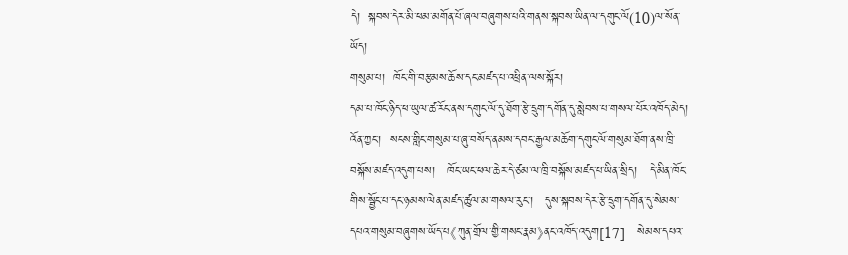དེ།  སྐབས་དེར་མི་ཕམ་མགོན་པོ་ཞལ་བཞུགས་པའི་གནས་སྐབས་ཡིན་ལ་དགུང་ལོ(10)ལ་སོན་ཡོད།
གསུམ་པ།  ཁོང་གི་བརྩམས་ཆོས་དང་མཛད་པ་འཕྲིན་ལས་སྐོར།
དམ་པ་ཁོང་ཉིད་ཕ་ཡུལ་ཚ་རོང་ནས་དགུང་ལོ་དུ་ཐོག་རྩེ་དྲུག་དགོན་དུ་སླེབས་པ་གསལ་པོར་འཁོད་མེད།   འོན་ཀྱང་།  སངས་གླིང་གསུམ་པ་ཞུ་བསོད་ནམས་དབང་རྒྱལ་མཆོག་དགུང་ལོ་གསུམ་ཐོག་ནས་ཁྲི་བསྐོས་མཛད་འདུག་པས།   ཁོང་ཡང་ཕལ་ཆེར་དེ་ཙམ་ལ་ཁྲི་བསྐོས་མཛད་པ་ཡིན་སྲིད།   དེ་མིན་ཁོང་གིས་སྦྱོང་པ་དང་ཉམས་ལེན་མཛད་ཚུལ་མ་གསལ་རུང་།   དུས་སྐབས་དེར་རྩེ་དྲུག་དགོན་དུ་སེམས་དཔའ་གསུམ་བཞུགས་ཡོད་པ《ཀུན་གྲོལ་གྱི་གསང་རྣམ》ནང་འཁོད་འདུག[17]   སེམས་དཔའ་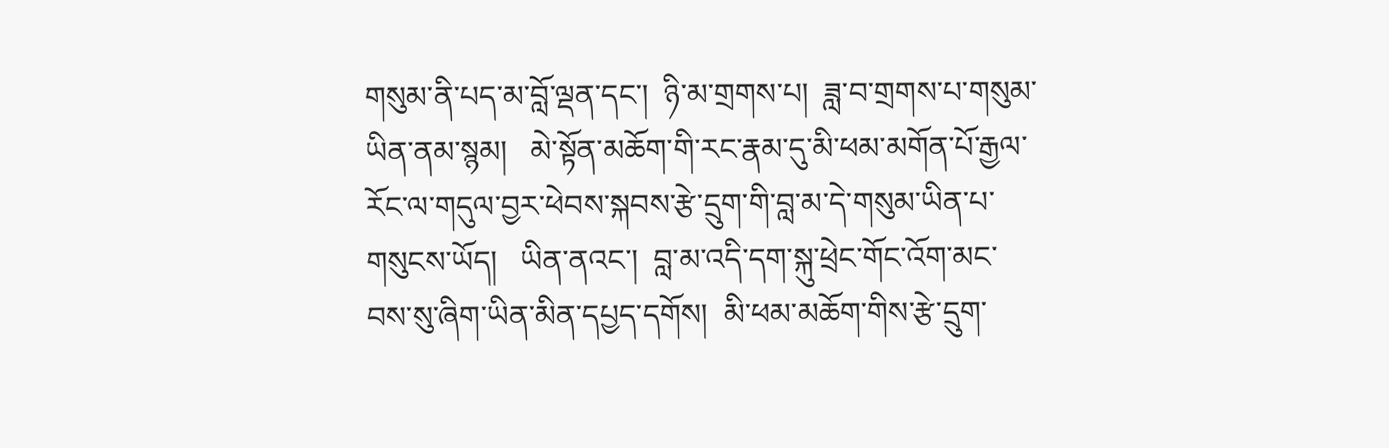གསུམ་ནི་པད་མ་བློ་ལྡན་དང་།  ཉི་མ་གྲགས་པ།  ཟླ་བ་གྲགས་པ་གསུམ་ཡིན་ནམ་སྙམ།   མེ་སྟོན་མཆོག་གི་རང་རྣམ་དུ་མི་ཕམ་མགོན་པོ་རྒྱལ་རོང་ལ་གདུལ་བྱར་ཕེབས་སྐབས་རྩེ་དྲུག་གི་བླ་མ་དེ་གསུམ་ཡིན་པ་གསུངས་ཡོད།   ཡིན་ནའང་།  བླ་མ་འདི་དག་སྐུ་ཕྲེང་གོང་འོག་མང་བས་སུ་ཞིག་ཡིན་མིན་དཔྱད་དགོས།  མི་ཕམ་མཆོག་གིས་རྩེ་དྲུག་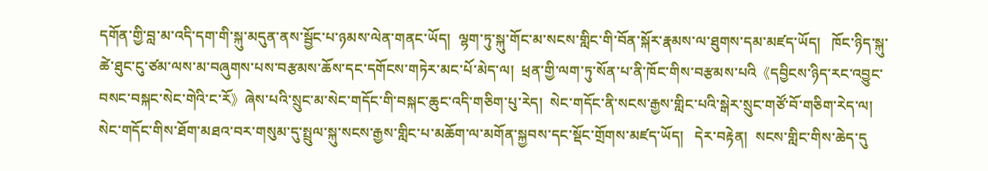དགོན་གྱི་བླ་མ་འདི་དག་གི་སྐུ་མདུན་ནས་སྦྱོང་པ་ཉམས་ལེན་གནང་ཡོད།  ལྷག་ཏུ་སྐུ་གོང་མ་སངས་གླིང་གི་བོན་སྐོར་རྣམས་ལ་ཐུགས་དམ་མཛད་ཡོད།   ཁོང་ཉིད་སྐུ་ཚེ་ཐུང་ངུ་ཙམ་ལས་མ་བཞུགས་པས་བརྩམས་ཆོས་དང་དགོངས་གཏེར་མང་པོ་མེད་ལ།  ཕྲན་གྱི་ལག་ཏུ་སོན་པ་ནི་ཁོང་གིས་བརྩམས་པའི《དབྱིངས་ཉིད་རང་འབྱུང་བསང་བསྐང་སེང་གེའི་ང་རོ》ཞེས་པའི་སྲུང་མ་སེང་གདོང་གི་བསྐང་ཆུང་འདི་གཅིག་པུ་རེད།  སེང་གདོང་ནི་སངས་རྒྱས་གླིང་པའི་སྒེར་སྲུང་གཙོ་བོ་གཅིག་རེད་ལ།  སེང་གདོང་གིས་ཐོག་མཐའ་བར་གསུམ་དུ་སྤྲུལ་སྐུ་སངས་རྒྱས་གླིང་པ་མཆོག་ལ་མགོན་སྐྱབས་དང་སྡོང་གྲོགས་མཛད་ཡོད།   དེར་བརྟེན།  སངས་གླིང་གིས་ཆེད་དུ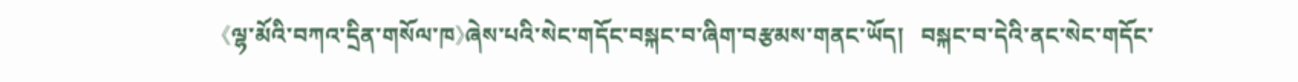《ལྷ་མོའི་བཀའ་དྲིན་གསོལ་ཁ》ཞེས་པའི་སེང་གདོང་བསྐང་བ་ཞིག་བརྩམས་གནང་ཡོད།   བསྐང་བ་དེའི་ནང་སེང་གདོང་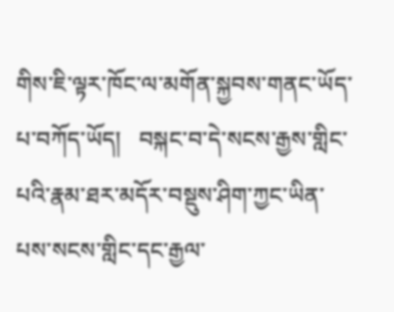གིས་ཇི་ལྟར་ཁོང་ལ་མགོན་སྐྱབས་གནང་ཡོད་པ་བཀོད་ཡོད།   བསྐང་བ་དེ་སངས་རྒྱས་གླིང་པའི་རྣམ་ཐར་མདོར་བསྡུས་ཤིག་ཀྱང་ཡིན་པས་སངས་གླིང་དང་རྒྱལ་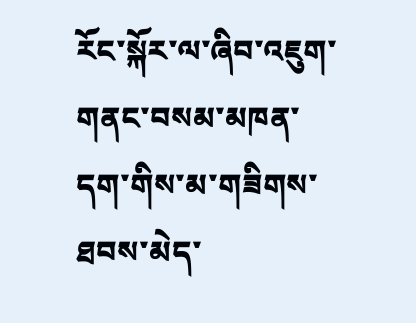རོང་སྐོར་ལ་ཞིབ་འཇུག་གནང་བསམ་མཁན་དག་གིས་མ་གཟིགས་ཐབས་མེད་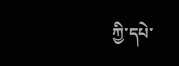ཀྱི་དཔེ་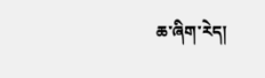ཆ་ཞིག་རེད།